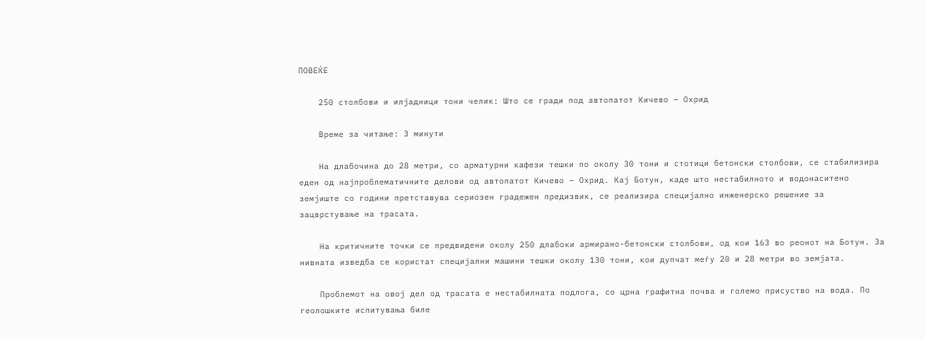ПОВЕЌЕ

    250 столбови и илјадници тони челик: Што се гради под автопатот Кичево – Охрид

    Време зa читање: 3 минути

    На длабочина до 28 метри, со арматурни кафези тешки по околу 30 тони и стотици бетонски столбови, се стабилизира еден од најпроблематичните делови од автопатот Кичево – Охрид. Кај Ботун, каде што нестабилното и водонаситено земјиште со години претставува сериозен градежен предизвик, се реализира специјално инженерско решение за зацврстување на трасата.

    На критичните точки се предвидени околу 250 длабоки армирано-бетонски столбови, од кои 163 во реонот на Ботун. За нивната изведба се користат специјални машини тешки околу 130 тони, кои дупчат меѓу 20 и 28 метри во земјата.

    Проблемот на овој дел од трасата е нестабилната подлога, со црна графитна почва и големо присуство на вода. По геолошките испитувања биле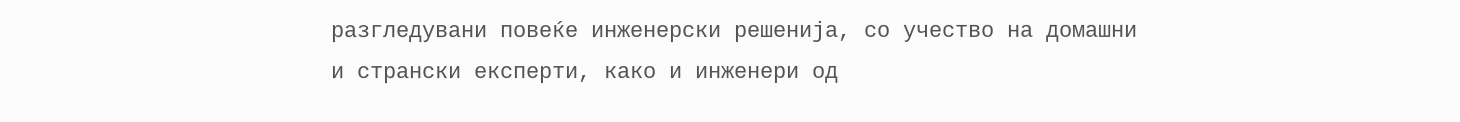разгледувани повеќе инженерски решенија, со учество на домашни и странски експерти, како и инженери од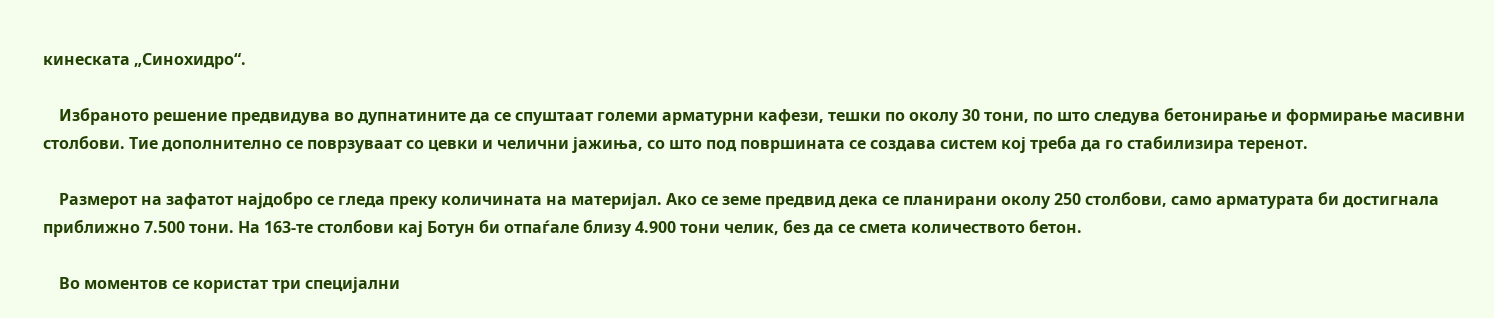кинеската „Синохидро“.

    Избраното решение предвидува во дупнатините да се спуштаат големи арматурни кафези, тешки по околу 30 тони, по што следува бетонирање и формирање масивни столбови. Тие дополнително се поврзуваат со цевки и челични јажиња, со што под површината се создава систем кој треба да го стабилизира теренот.

    Размерот на зафатот најдобро се гледа преку количината на материјал. Ако се земе предвид дека се планирани околу 250 столбови, само арматурата би достигнала приближно 7.500 тони. На 163-те столбови кај Ботун би отпаѓале близу 4.900 тони челик, без да се смета количеството бетон.

    Во моментов се користат три специјални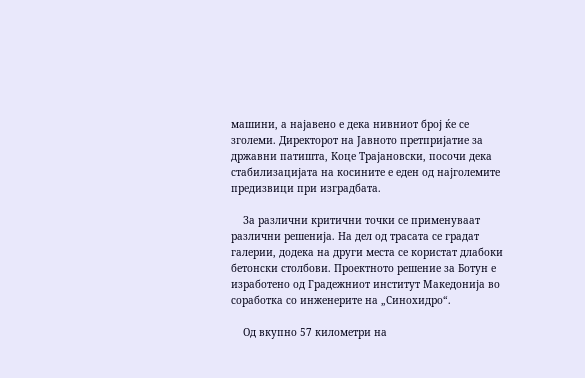машини, а најавено е дека нивниот број ќе се зголеми. Директорот на Јавното претпријатие за државни патишта, Коце Трајановски, посочи дека стабилизацијата на косините е еден од најголемите предизвици при изградбата.

    За различни критични точки се применуваат различни решенија. На дел од трасата се градат галерии, додека на други места се користат длабоки бетонски столбови. Проектното решение за Ботун е изработено од Градежниот институт Македонија во соработка со инженерите на „Синохидро“.

    Од вкупно 57 километри на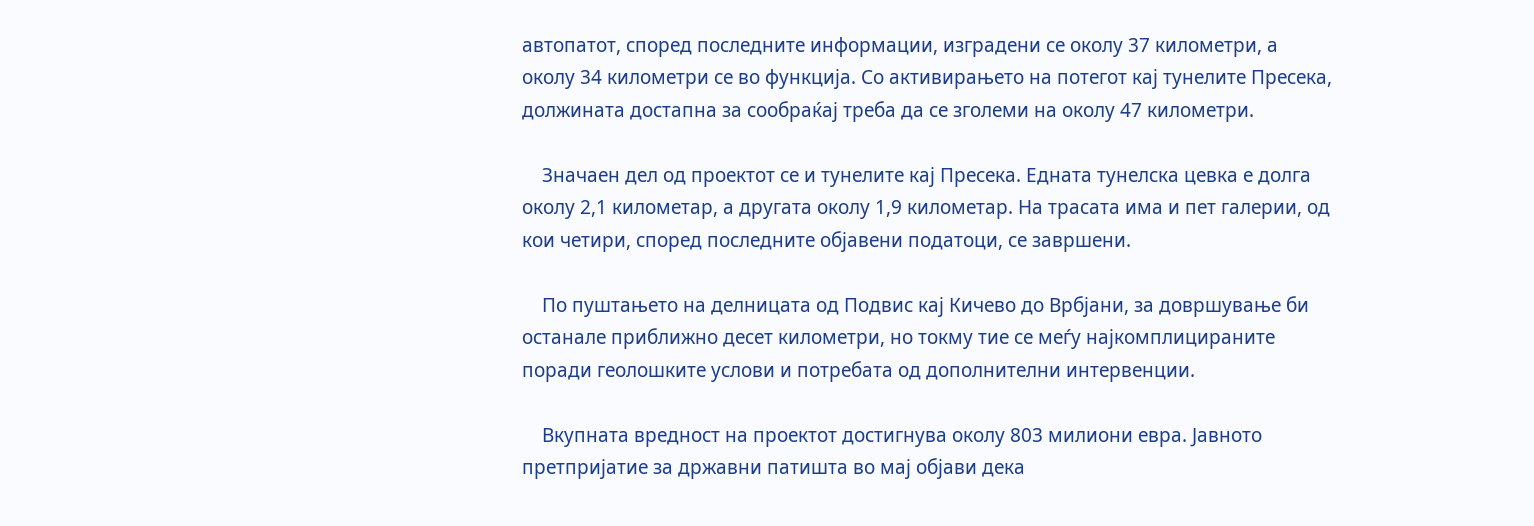автопатот, според последните информации, изградени се околу 37 километри, а околу 34 километри се во функција. Со активирањето на потегот кај тунелите Пресека, должината достапна за сообраќај треба да се зголеми на околу 47 километри.

    Значаен дел од проектот се и тунелите кај Пресека. Едната тунелска цевка е долга околу 2,1 километар, а другата околу 1,9 километар. На трасата има и пет галерии, од кои четири, според последните објавени податоци, се завршени.

    По пуштањето на делницата од Подвис кај Кичево до Врбјани, за довршување би останале приближно десет километри, но токму тие се меѓу најкомплицираните поради геолошките услови и потребата од дополнителни интервенции.

    Вкупната вредност на проектот достигнува околу 803 милиони евра. Јавното претпријатие за државни патишта во мај објави дека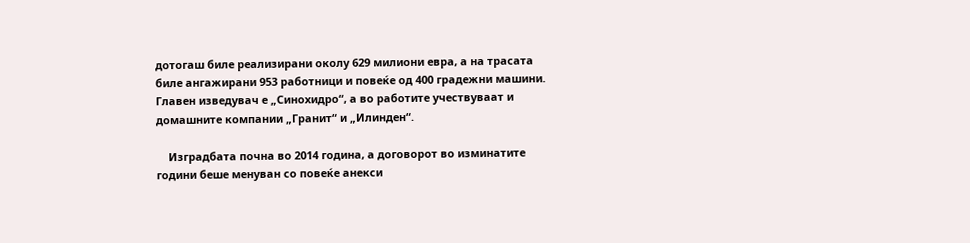дотогаш биле реализирани околу 629 милиони евра, а на трасата биле ангажирани 953 работници и повеќе од 400 градежни машини. Главен изведувач е „Синохидро“, а во работите учествуваат и домашните компании „Гранит“ и „Илинден“.

    Изградбата почна во 2014 година, а договорот во изминатите години беше менуван со повеќе анекси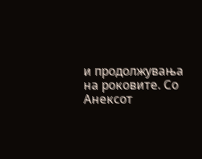и продолжувања на роковите. Со Анексот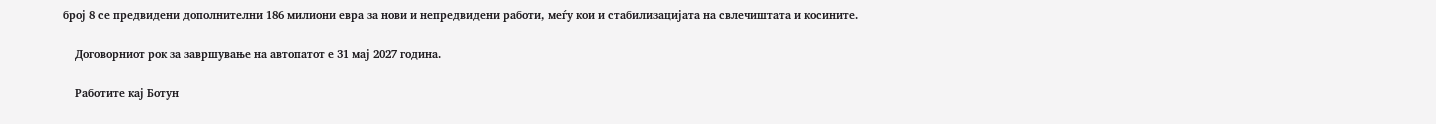број 8 се предвидени дополнителни 186 милиони евра за нови и непредвидени работи, меѓу кои и стабилизацијата на свлечиштата и косините.

    Договорниот рок за завршување на автопатот е 31 мај 2027 година.

    Работите кај Ботун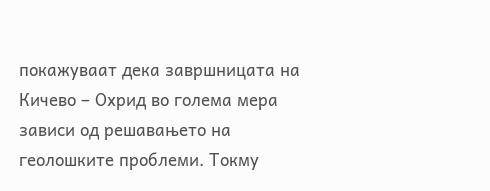покажуваат дека завршницата на Кичево – Охрид во голема мера зависи од решавањето на геолошките проблеми. Токму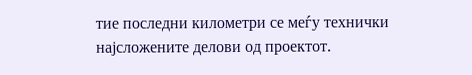тие последни километри се меѓу технички најсложените делови од проектот.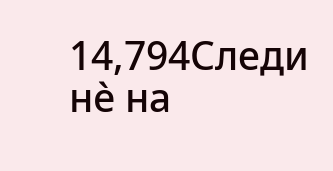14,794Следи нè на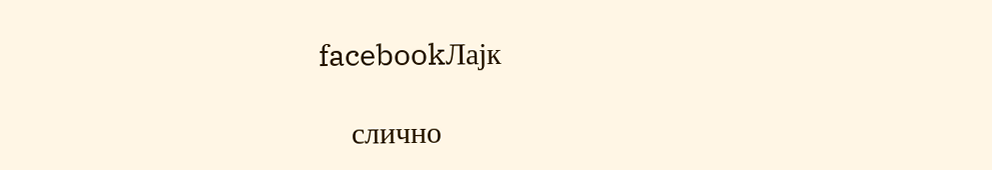facebookЛајк

    слично